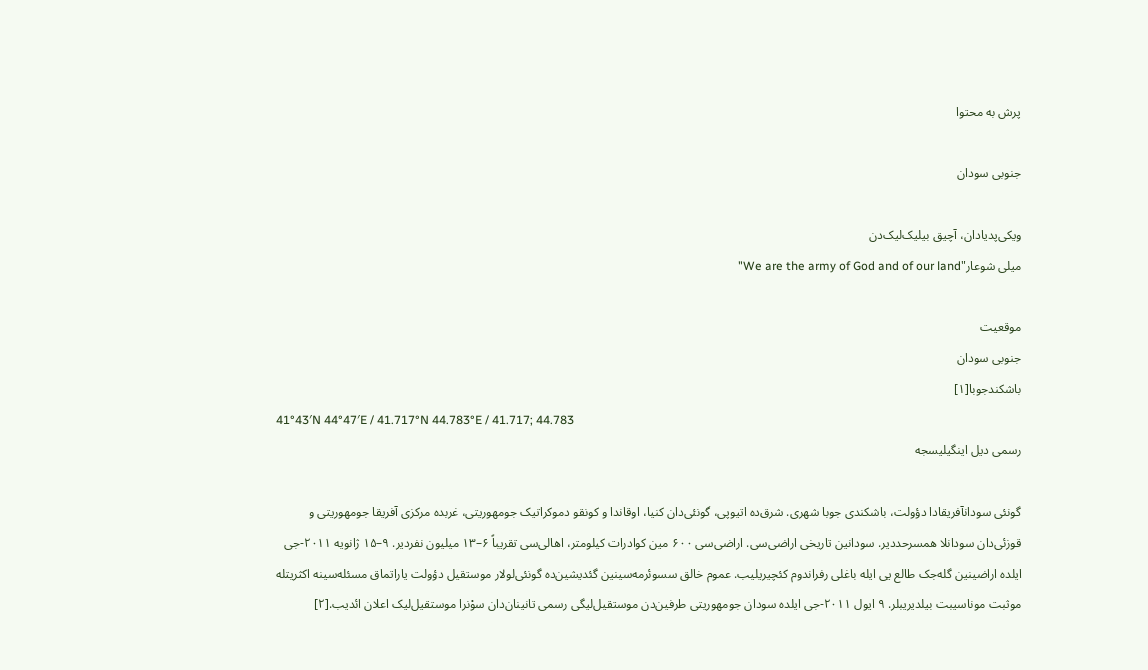پرش به محتوا

جنوبی سودان

ویکی‌پدیادان، آچیق بیلیک‌لیک‌دن
میلی شوعار"We are the army of God and of our land"

موقعیت
جنوبی سودان
باشکندجوبا[۱]
41°43′N 44°47′E / 41.717°N 44.783°E / 41.717; 44.783
رسمی دیل اینگیلیسجه

گونئی سودانآفریقادا دؤولت، باشکندی جوبا شهری. شرق‌ده اتیوپی، گونئی‌دان کنیا، اوقاندا و کونقو دموکراتیک جومهوریتی، غربده مرکزی آفریقا جومهوریتی و قوزئی‌دان سودانلا همسرحددیر. سودانین تاریخی اراضی‌سی. اراضی‌سی ۶۰۰ مین کوادرات کیلومتر، اهالی‌سی تقریباً ۶–۱۳ میلیون نفردیر. ۹–۱۵ ژانویه ۲۰۱۱-جی ایلده اراضینین گله‌جک طالع یی ایله باغلی رفراندوم کئچیریلیب. عموم خالق سسوئرمه‌سینین گئدیشین‌ده گونئی‌لولار موستقیل دؤولت یاراتماق مسئله‌سینه اکثریتله موثبت موناسیبت بیلدیریبلر. ۹ ایول ۲۰۱۱-جی ایلده سودان جومهوریتی طرفین‌دن موستقیل‌لیگی رسمی تانینان‌دان سوْنرا موستقیل‌لیک اعلان ائدیب.[۲]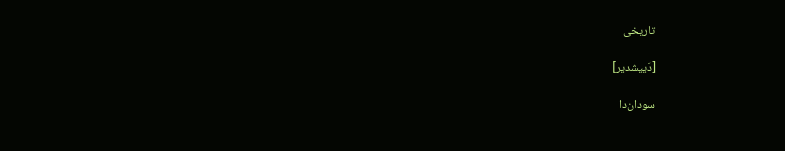تاریخی

[دَییشدیر]

سودان‌دا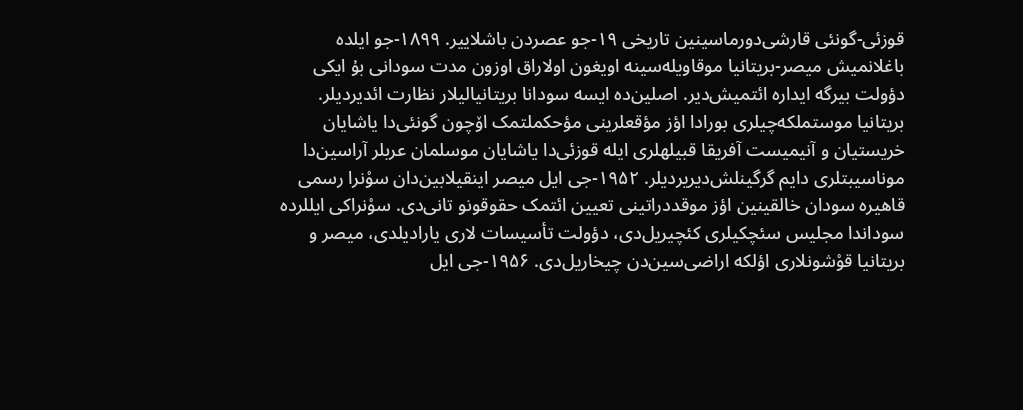قوزئی-گونئی قارشی‌دورماسینین تاریخی ۱۹-جو عصردن باشلاییر. ۱۸۹۹-جو ایلده باغلانمیش میصر-بریتانیا موقاویله‌سینه اویغون اولاراق اوزون مدت سودانی بۇ ایکی دؤولت بیرگه ایداره ائتمیش‌دیر. اصلین‌ده ایسه سودانا بریتانیالیلار نظارت ائدیردیلر. بریتانیا موستملکه‌چیلری بورادا اؤز مؤقعلرینی مؤحکملتمک اۆچون گونئی‌دا یاشایان خریستیان و آنیمیست آفریقا قبیلهلری ایله قوزئی‌دا یاشایان موسلمان عربلر آراسین‌دا موناسیبتلری دایم گرگینلش‌دیریردیلر. ۱۹۵۲-جی ایل میصر اینقیلابین‌دان سوْنرا رسمی قاهیره سودان خالقینین اؤز موقددراتینی تعیین ائتمک حقوقونو تانی‌دی. سوْنراکی ایللرده سوداندا مجلیس سئچکیلری کئچیریل‌دی، دؤولت تأسیسات لاری یارادیلدی، میصر و بریتانیا قوْشونلاری اؤلکه اراضی‌سین‌دن چیخاریل‌دی. ۱۹۵۶-جی ایل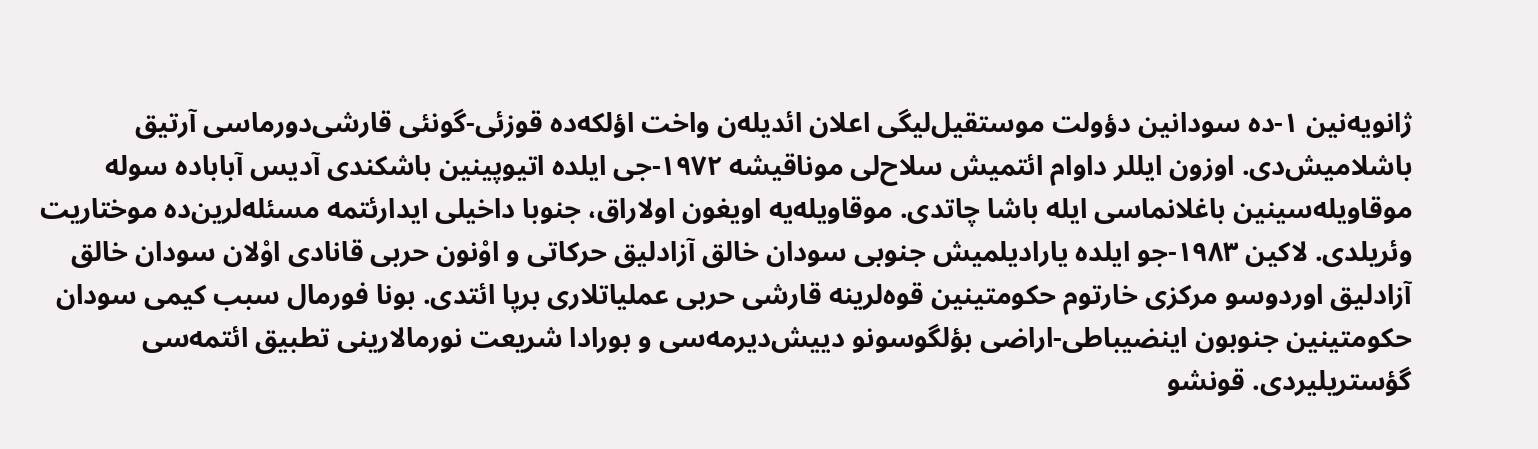ژانویه‌نین ۱-ده سودانین دؤولت موستقیل‌لیگی اعلان ائدیله‌ن واخت اؤلکه‌ده قوزئی-گونئی قارشی‌دورماسی آرتیق باشلامیش‌دی. اوزون ایللر داوام ائتمیش سلاح‌لی موناقیشه ۱۹۷۲-جی ایلده اتیوپینین باشکندی آدیس آباباده سوله موقاویله‌سینین باغلانماسی ایله باشا چاتدی. موقاویله‌یه اویغون اولاراق، جنوبا داخیلی ایدارئتمه مسئله‌لرین‌ده موختاریت وئریلدی. لاکین ۱۹۸۳-جو ایلده یارادیلمیش جنوبی سودان خالق آزادلیق حرکاتی و اوْنون حربی قانادی اوْلان سودان خالق آزادلیق اوردوسو مرکزی خارتوم حکومتینین قوه‌لرینه قارشی حربی عملیاتلاری برپا ائتدی. بونا فورمال سبب کیمی سودان حکومتینین جنوبون اینضیباطی-اراضی بؤلگوسونو دییش‌دیرمه‌سی و بورادا شریعت نورمالارینی تطبیق ائتمه‌سی گؤستریلیردی. قونشو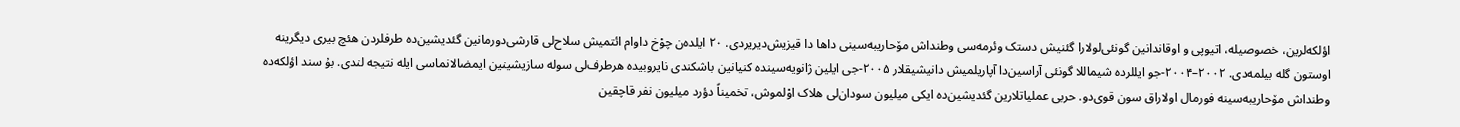اؤلکه‌لرین، خصوصیله، اتیوپی و اوقاندانین گونئی‌لولارا گئنیش دستک وئرمه‌سی وطنداش مۆحاریبه‌سینی داها دا قیزیش‌دیریردی. ۲۰ ایلده‌ن چوْخ داوام ائتمیش سلاح‌لی قارشی‌دورمانین گئدیشین‌ده طرفلردن هئچ بیری دیگرینه اوستون گله بیلمه‌دی. ۲۰۰۲–۲۰۰۴-جو ایللرده شیماللا گونئی آراسین‌دا آپاریلمیش دانیشیقلار ۲۰۰۵-جی ایلین ژانویه‌سینده کنیانین باشکندی نایروبیده هرطرف‌لی سوله سازیشینین ایمضالانماسی ایله نتیجه لندی. بۇ سند اؤلکه‌ده وطنداش مۆحاریبه‌سینه فورمال اولاراق سون قوی‌دو. حربی عملیاتلارین گئدیشین‌ده ایکی میلیون سودان‌لی هلاک اوْلموش، تخمیناً دؤرد میلیون نفر قاچقین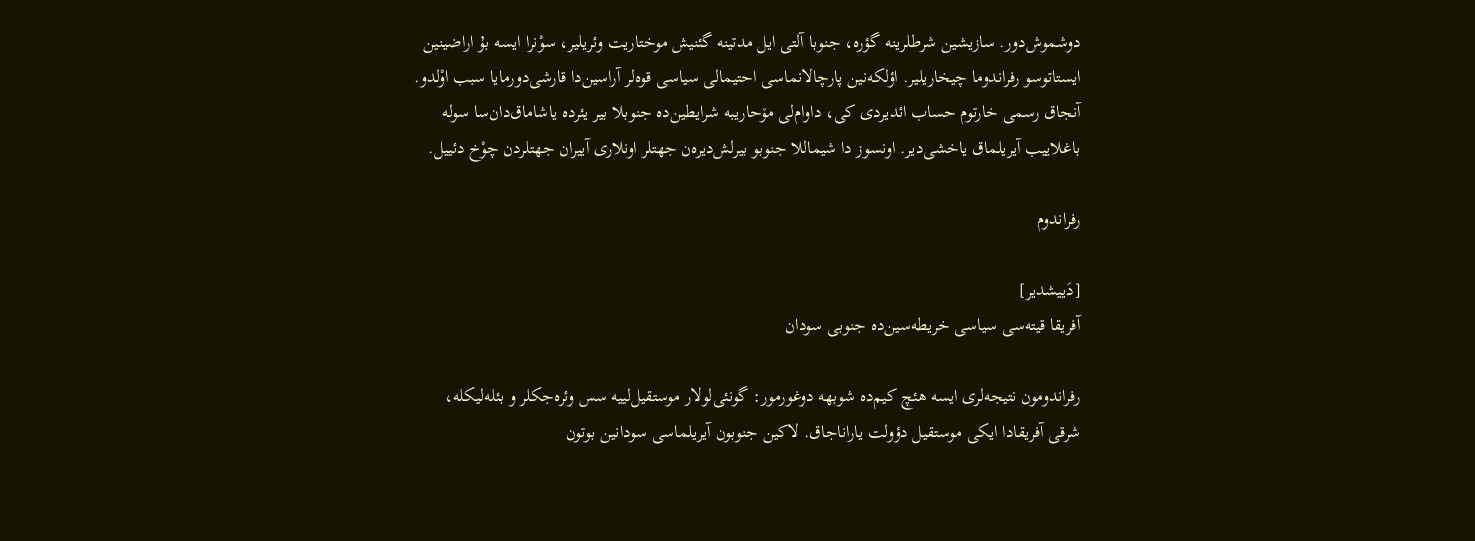دوشموش‌دور. سازیشین شرطلرینه گؤره، جنوبا آلتی ایل مدتینه گئنیش موختاریت وئریلیر، سوْنرا ایسه بۇ اراضینین ایستاتوسو رفراندوما چیخاریلیر. اؤلکه‌نین پارچالانماسی احتیمالی سیاسی قوه‌لر آراسین‌دا قارشی‌دورمایا سبب اوْلدو. آنجاق رسمی خارتوم حساب ائدیردی کی، داوام‌لی مۆحاریبه شرایطین‌ده جنوبلا بیر یئرده یاشاماق‌دان‌سا سوله باغلاییب آیریلماق یاخشی‌دیر. اونسوز دا شیماللا جنوبو بیرلش‌دیره‌ن جهتلر اونلاری آییران جهتلردن چوْخ دئییل.

رفراندوم

[دَییشدیر]
آفریقا قیته‌سی سیاسی خریطه‌سین‌ده جنوبی سودان

رفراندومون نتیجه‌لری ایسه هئچ کیم‌ده شوبهه دوغورمور: گونئی‌لولار موستقیل‌لییه سس وئره‌جکلر و بئله‌لیکله، شرقی آفریقادا ایکی موستقیل دؤولت یاراناجاق. لاکین جنوبون آیریلماسی سودانین بوتون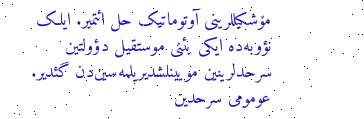مۆشکیللرینی آوتوماتیک حل ائتمیر. ایلک نؤوبه‌ده ایکی یئنی موستقیل دؤولتین سرحدلرینین مویینلشدیریلمه‌سین‌دن گئدیر. عومومی سرحدین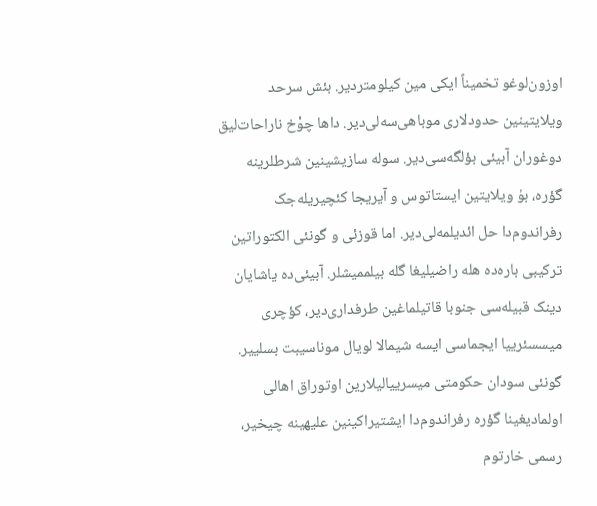اوزون‌لوغو تخمیناً ایکی مین کیلومتردیر. بئش سرحد ویلایتینین حدودلاری موباهی‌سه‌لی‌دیر. داها چوْخ ناراحات‌لیق دوغوران آبیئی بؤلگه‌سی‌دیر. سوله سازیشینین شرطلرینه گؤره، بۇ ویلایتین ایستاتوس و آیریجا کئچیریله‌جک رفراندوم‌دا حل ائدیلمه‌لی‌دیر. اما قوزئی و گونئی الکتوراتین ترکیبی باره‌ده هله راضیلیغا گله بیلممیشلر. آبیئی‌ده یاشایان دینک قبیله‌سی جنوبا قاتیلماغین طرفداری‌دیر، کؤچری میسسئرییا ایجماسی ایسه شیمالا لویال موناسیبت بسلییر. گونئی سودان حکومتی میسرییالیلارین اوتوراق اهالی اولمادیغینا گؤره رفراندوم‌دا ایشتیراکینین علیهینه چیخیر، رسمی خارتوم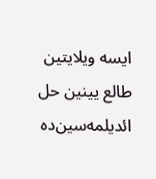ایسه ویلایتین طالع یینین حل ائدیلمه‌سین‌ده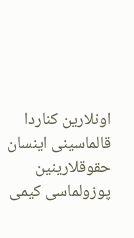اونلارین کناردا قالماسینی اینسان حقوقلارینین پوزولماسی کیمی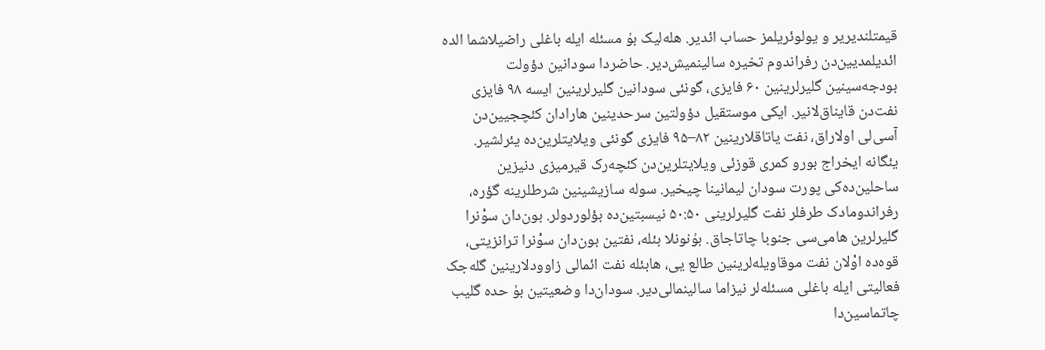قیمتلندیریر و یولوئریلمز حساب ائدیر. هله‌لیک بۇ مسئله ایله باغلی راضیلاشما الده ائدیلمدیین‌دن رفراندوم تخیره سالینمیش‌دیر. حاضردا سودانین دؤولت بودجه‌سینین گلیرلرینین ۶۰ فایزی، گونئی سودانین گلیرلرینین ایسه ۹۸ فایزی نفت‌دن قایناق‌لانیر. ایکی موستقیل دؤولتین سرحدینین هارادان کئچجیین‌دن آسی‌لی اولاراق، نفت یاتاقلارینین ۸۲–۹۵ فایزی گونئی ویلایتلرین‌ده یئرلشیر. یئگانه ایخراج بورو کمری قوزئی ویلایتلرین‌دن کئچه‌رک قیرمیزی دنیزین ساحلین‌ده‌کی پورت سودان لیمانینا چیخیر. سوله سازیشینین شرطلرینه گؤره، رفراندومادک طرفلر نفت گلیرلرینی ۵۰:۵۰ نیسبتین‌ده بؤلوردولر. بون‌دان سوْنرا گلیرلرین هامی‌سی جنوبا چاتاجاق. بۇنونلا بئله، نفتین بون‌دان سوْنرا ترانزیتی، قوه‌ده اوْلان نفت موقاویله‌لرینین طالع یی، هابئله نفت ائمالی زاوودلارینین گله‌جک فعالیتی ایله باغلی مسئله‌لر نیزاما سالینمالی‌دیر. سودان‌دا وضعیتین بۇ حده گلیب چاتماسین‌دا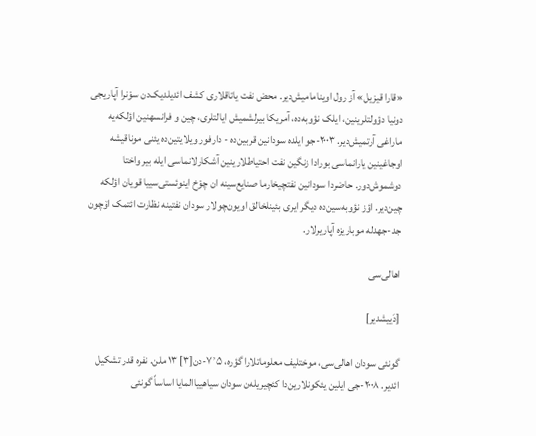«قارا قیزیل» آز رول اوینامامیش‌دیر. محض نفت یاتاقلاری کشف ائدیلدیک‌دن سوْنرا آپاریجی دونیا دؤولتلرینین، ایلک نؤوبه‌ده، آمریکا بیرلشمیش ایالتلری، چین و فرانسهنین اؤلکه‌یه ماراغی آرتمیش‌دیر. ۲۰۰۳-جو ایلده سودانین قربین‌ده - دارفور ویلایتین‌ده یئنی موناقیشه اوجاغینین یارانماسی بورادا زنگین نفت احتیاطلارینین آشکارلانماسی ایله بیر واختا دوشموش‌دور. حاضردا سودانین نفتچیخارما صنایع‌سینه ان چوْخ اینوئستی‌سییا قویان اؤلکه چین‌دیر. اؤز نؤوبه‌سین‌ده دیگر ایری بئینلخالق اویون‌چولار سودان نفتینه نظارت ائتمک اۆچون جد-جهدله موباریزه آپاریرلار.

اهالی‌سی

[دَییشدیر]

گونئی سودان اهالی‌سی، موختلیف معلوماتلارا گؤره، ۷٬۵-دن[۳] ۱۳ ملن. نفره قدر تشکیل ائدیر. ۲۰۰۸-جی ایلین یئکونلارین‌دا کئچیریله‌ن سودان سیاهییاالمایا اساساً گونئی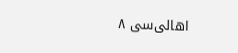اهالی‌سی ۸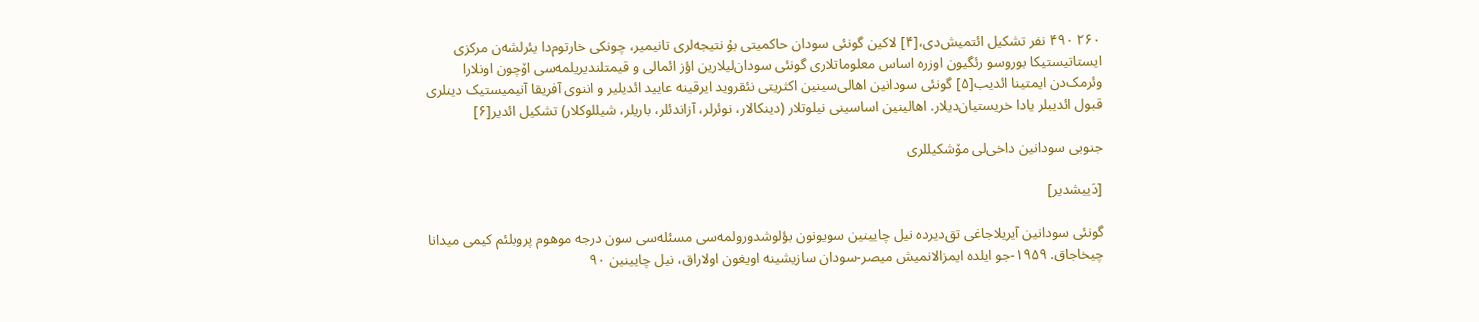۲۶۰ ۴۹۰ نفر تشکیل ائتمیش‌دی،[۴] لاکین گونئی سودان حاکمیتی بۇ نتیجه‌لری تانیمیر، چونکی خارتوم‌دا یئرلشه‌ن مرکزی ایستاتیستیکا بوروسو رئگیون اوزره اساس معلوماتلاری گونئی سودان‌لیلارین اؤز ائمالی و قیمتلندیریلمه‌سی اۆچون اونلارا وئرمک‌دن ایمتینا ائدیب[۵] گونئی سودانین اهالی‌سینین اکثریتی نئقروید ایرقینه عایید ائدیلیر و اننوی آفریقا آنیمیستیک دینلری قبول ائدیبلر یادا خریستیان‌دیلار. اهالینین اساسینی نیلوتلار (دینکالار، نوئرلر، آزاندئلر، باریلر، شیللوکلار) تشکیل ائدیر[۶]

جنوبی سودانین داخی‌لی مۆشکیللری

[دَییشدیر]

گونئی سودانین آیریلاجاغی تق‌دیرده نیل چایینین سویونون بؤلوشدورولمه‌سی مسئله‌سی سون درجه موهوم پروبلئم کیمی میدانا چیخاجاق. ۱۹۵۹-جو ایلده ایمزالانمیش میصر-سودان سازیشینه اویغون اولاراق، نیل چایینین ۹۰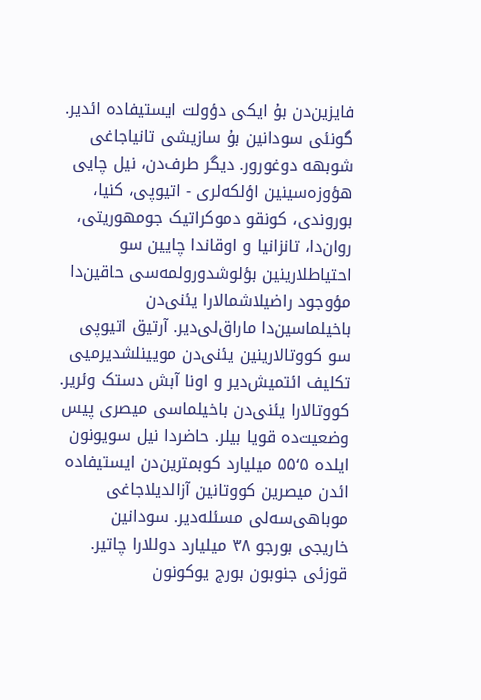فایزین‌دن بۇ ایکی دؤولت ایستیفاده ائدیر. گونئی سودانین بۇ سازیشی تانیاجاغی شوبهه دوغورور. دیگر طرف‌دن، نیل چایی هؤوزه‌سینین اؤلکه‌لری - اتیوپی، کنیا، بوروندی، کونقو دموکراتیک جومهوریتی، روان‌دا، تانزانیا و اوقاندا چایین سو احتیاطلارینین بؤلوشدورولمه‌سی حاقین‌دا مؤوجود راضیلاشمالارا یئنی‌دن باخیلماسین‌دا ماراق‌لی‌دیر. آرتیق اتیوپی سو کووتالارینین یئنی‌دن مویینلشدیرمیی تکلیف ائتمیش‌دیر و اونا آبش دستک وئریر. کووتالارا یئنی‌دن باخیلماسی میصری پیس وضعیت‌ده قویا بیلر. حاضردا نیل سویونون ایلده ۵۵٬۵ میلیارد کوبمترین‌دن ایستیفاده ائدن میصرین کووتانین آزالدیلاجاغی موباهی‌سه‌لی مسئله‌دیر. سودانین خاریجی بورجو ۳۸ میلیارد دوللارا چاتیر. قوزئی جنوبون بورج یوکونون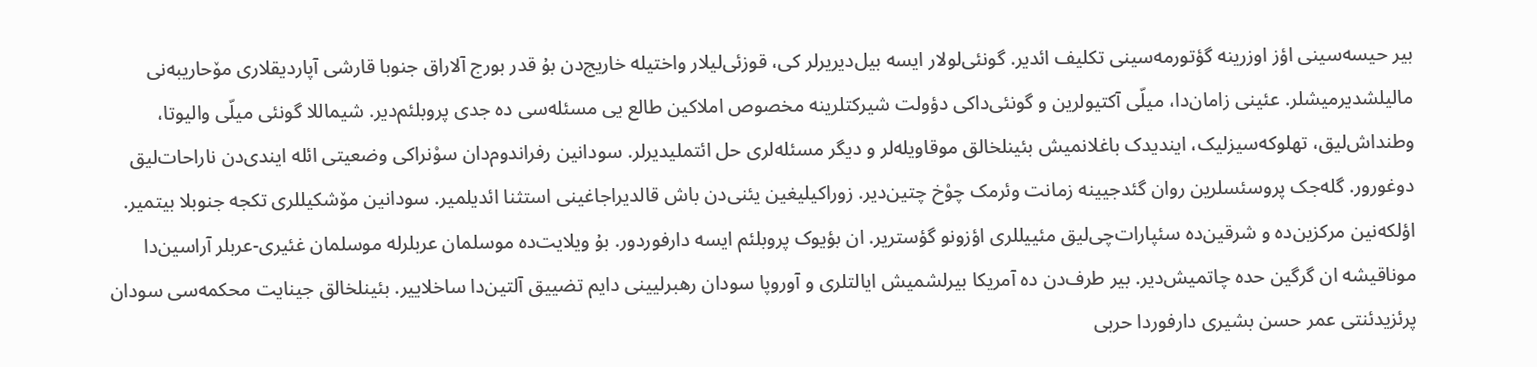بیر حیسه‌سینی اؤز اوزرینه گؤتورمه‌سینی تکلیف ائدیر. گونئی‌لولار ایسه بیل‌دیریرلر کی، قوزئی‌لیلار واختیله خاریج‌دن بۇ قدر بورج آلاراق جنوبا قارشی آپاردیقلاری مۆحاریبه‌نی مالیلشدیرمیشلر. عئینی زامان‌دا، میلّی آکتیولرین و گونئی‌داکی دؤولت شیرکتلرینه مخصوص املاکین طالع یی مسئله‌سی ده جدی پروبلئم‌دیر. شیماللا گونئی میلّی والیوتا، وطنداش‌لیق، تهلوکه‌سیزلیک، ایندیدک باغلانمیش بئینلخالق موقاویله‌لر و دیگر مسئله‌لری حل ائتملیدیرلر. سودانین رفراندوم‌دان سوْنراکی وضعیتی ائله ایندی‌دن ناراحات‌لیق دوغورور. گله‌جک پروسئسلرین روان گئدجیینه زمانت وئرمک چوْخ چتین‌دیر. زوراکیلیغین یئنی‌دن باش قالدیراجاغینی استثنا ائدیلمیر. سودانین مۆشکیللری تکجه جنوبلا بیتمیر. اؤلکه‌نین مرکزین‌ده و شرقین‌ده سئپارات‌چی‌لیق مئییللری اؤزونو گؤستریر. ان بؤیوک پروبلئم ایسه دارفوردور. بۇ ویلایت‌ده موسلمان عربلرله موسلمان غئیری-عربلر آراسین‌دا موناقیشه ان گرگین حده چاتمیش‌دیر. بیر طرف‌دن ده آمریکا بیرلشمیش ایالتلری و آوروپا سودان رهبرلیینی دایم تضییق آلتین‌دا ساخلاییر. بئینلخالق جینایت محکمه‌سی سودان پرئزیدئنتی عمر حسن بشیری دارفوردا حربی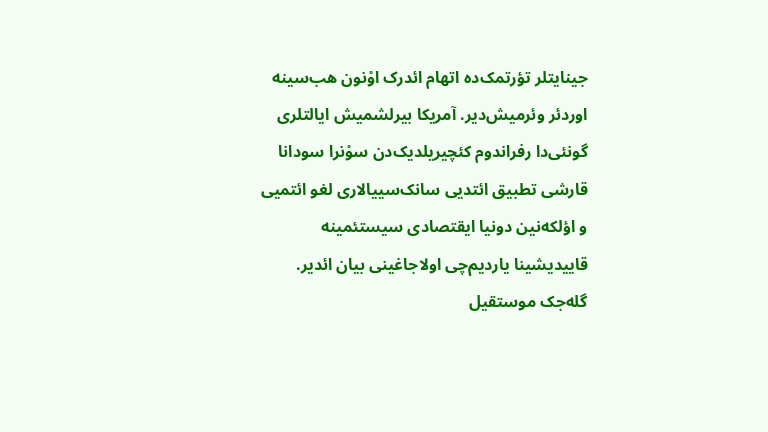جینایتلر تؤرتمک‌ده اتهام ائدرک اوْنون هب‌سینه اوردئر وئرمیش‌دیر. آمریکا بیرلشمیش ایالتلری گونئی‌دا رفراندوم کئچیریلدیک‌دن سوْنرا سودانا قارشی تطبیق ائتدیی سانک‌سییالاری لغو ائتمیی و اؤلکه‌نین دونیا ایقتصادی سیستئمینه قاییدیشینا یاردیم‌چی اولاجاغینی بیان ائدیر. گله‌جک موستقیل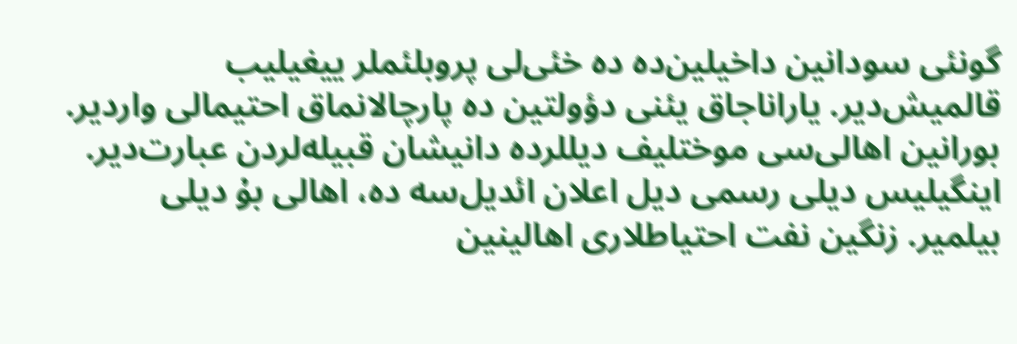گونئی سودانین داخیلین‌ده ده خئی‌لی پروبلئملر ییغیلیب قالمیش‌دیر. یاراناجاق یئنی دؤولتین ده پارچالانماق احتیمالی واردیر. بورانین اهالی‌سی موختلیف دیللرده دانیشان قبیله‌لردن عبارت‌دیر. اینگیلیس دیلی رسمی دیل اعلان ائدیل‌سه ده، اهالی بۇ دیلی بیلمیر. زنگین نفت احتیاطلاری اهالینین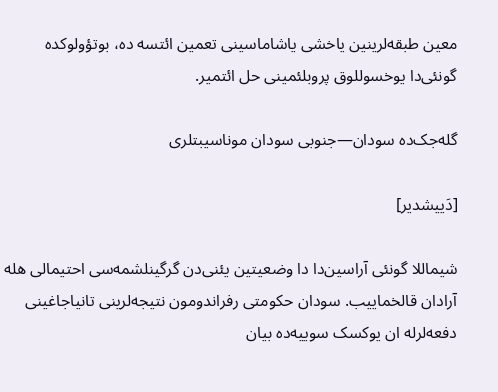معین طبقه‌لرینین یاخشی یاشاماسینی تعمین ائتسه ده، بوتؤولوکده گونئی‌دا یوخسوللوق پروبلئمینی حل ائتمیر.

گله‌جک‌ده سودان—جنوبی سودان موناسیبتلری

[دَییشدیر]

شیماللا گونئی آراسین‌دا دا وضعیتین یئنی‌دن گرگینلشمه‌سی احتیمالی هله آرادان قالخماییب. سودان حکومتی رفراندومون نتیجه‌لرینی تانیاجاغینی دفعه‌لرله ان یوکسک سوییه‌ده بیان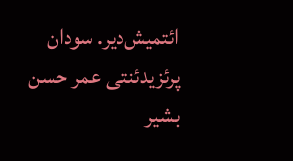ائتمیش‌دیر. سودان پرئزیدئنتی عمر حسن بشیر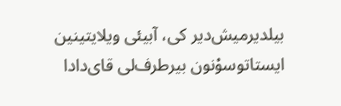بیلدیرمیش‌دیر کی، آبیئی ویلایتینین ایستاتوسوْنون بیرطرف‌لی قای‌دادا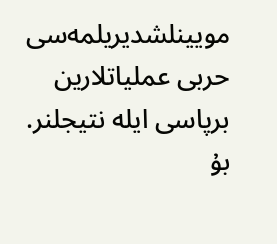مویینلشدیریلمه‌سی حربی عملیاتلارین برپاسی ایله نتیجلنر. بۇ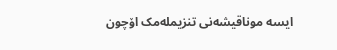ایسه موناقیشه‌نی تنزیمله‌مک اۆچون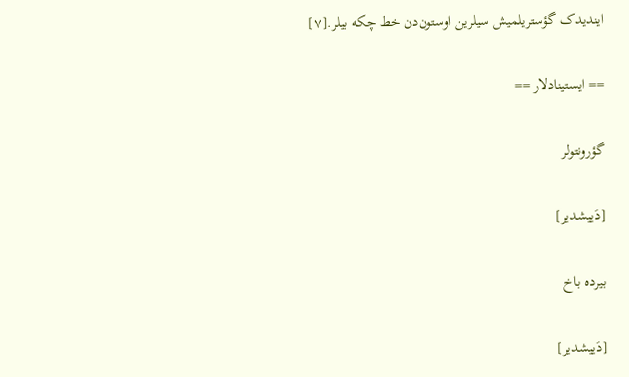ایندیدک گؤستریلمیش سیلرین اوستون‌دن خط چکه بیلر.[۷]

== ایستینادلار ==

گؤرونتولر

[دَییشدیر]

بیرده باخ

[دَییشدیر]